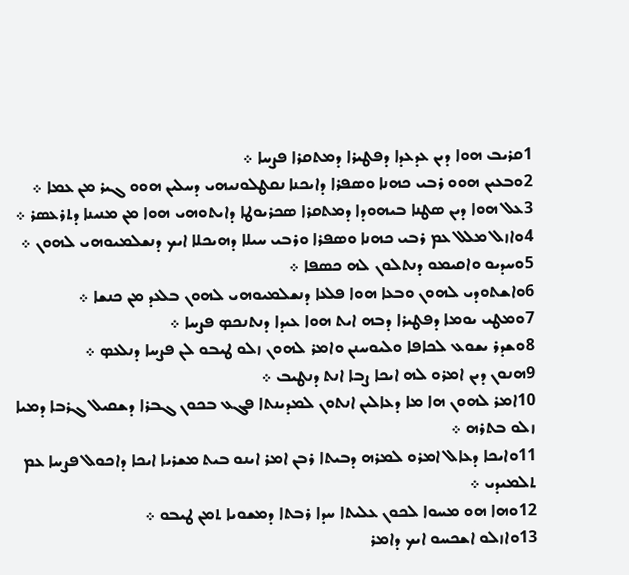1ܩܪܝܒ ܗܘܐ ܕܝܢ ܥܕܥܕܐ ܕܦܛܝܪܐ ܕܡܬܩܪܐ ܦܨܚܐ ܀
2ܘܒܥܝܢ ܗܘܘ ܪܒܝ ܟܗܢܐ ܘܤܦܪܐ ܕܐܝܟܢܐ ܢܩܛܠܘܢܝܗܝ ܕܚܠܝܢ ܗܘܘ ܓܝܪ ܡܢ ܥܡܐ ܀
3ܥܠ ܗܘܐ ܕܝܢ ܤܛܢܐ ܒܝܗܘܕܐ ܕܡܬܩܪܐ ܤܟܪܝܘܛܐ ܕܐܝܬܘܗܝ ܗܘܐ ܡܢ ܡܢܝܢܐ ܕܬܪܥܤܪ ܀
4ܘܐܙܠ ܡܠܠ ܥܡ ܪܒܝ ܟܗܢܐ ܘܤܦܪܐ ܘܪܒܝ ܚܝܠܐ ܕܗܝܟܠܐ ܐܝܟ ܕܢܫܠܡܝܘܗܝ ܠܗܘܢ ܀
5ܘܚܕܝܘ ܘܐܩܝܡܘ ܕܢܬܠܘܢ ܠܗ ܟܤܦܐ ܀
6ܘܐܫܬܘܕܝ ܠܗܘܢ ܘܒܥܐ ܗܘܐ ܦܠܥܐ ܕܢܫܠܡܝܘܗܝ ܠܗܘܢ ܒܠܥܕ ܡܢ ܟܢܫܐ ܀
7ܘܡܛܝ ܝܘܡܐ ܕܦܛܝܪܐ ܕܒܗ ܐܝܬ ܗܘܐ ܥܝܕܐ ܕܢܬܢܟܤ ܦܨܚܐ ܀
8ܘܫܕܪ ܝܫܘܥ ܠܟܐܦܐ ܘܠܝܘܚܢܢ ܘܐܡܪ ܠܗܘܢ ܙܠܘ ܛܝܒܘ ܠܢ ܦܨܚܐ ܕܢܠܥܤ ܀
9ܗܢܘܢ ܕܝܢ ܐܡܪܘ ܠܗ ܐܝܟܐ ܨܒܐ ܐܢܬ ܕܢܛܝܒ ܀
10ܐܡܪ ܠܗܘܢ ܗܐ ܡܐ ܕܥܐܠܝܢ ܐܢܬܘܢ ܠܡܕܝܢܬܐ ܦܓܥ ܒܟܘܢ ܓܒܪܐ ܕܫܩܝܠ ܓܪܒܐ ܕܡܝܐ ܙܠܘ ܒܬܪܗ ܀
11ܘܐܝܟܐ ܕܥܐܠ ܐܡܪܘ ܠܡܪܗ ܕܒܝܬܐ ܪܒܢ ܐܡܪ ܐܝܢܘ ܒܝܬ ܡܫܪܝܐ ܐܝܟܐ ܕܐܟܘܠ ܦܨܚܐ ܥܡ ܬܠܡܝܕܝ ܀
12ܘܗܐ ܗܘ ܡܚܘܐ ܠܟܘܢ ܥܠܝܬܐ ܚܕܐ ܪܒܬܐ ܕܡܫܘܝܐ ܬܡܢ ܛܝܒܘ ܀
13ܘܐܙܠܘ ܐܫܟܚܘ ܐܝܟ ܕܐܡܪ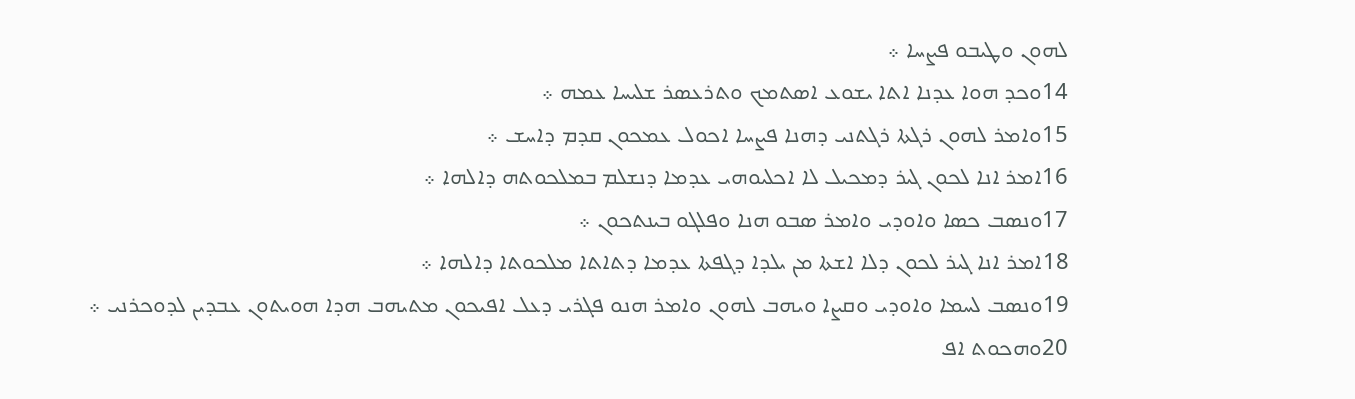ܠܗܘܢ ܘܛܝܒܘ ܦܨܚܐ ܀
14ܘܟܕ ܗܘܐ ܥܕܢܐ ܐܬܐ ܝܫܘܥ ܐܤܬܡܟ ܘܬܪܥܤܪ ܫܠܝܚܐ ܥܡܗ ܀
15ܘܐܡܪ ܠܗܘܢ ܪܓܬܐ ܪܓܬܢܝ ܕܗܢܐ ܦܨܚܐ ܐܟܘܠ ܥܡܟܘܢ ܩܕܡ ܕܐܚܫ ܀
16ܐܡܪ ܐܢܐ ܠܟܘܢ ܓܝܪ ܕܡܟܝܠ ܠܐ ܐܟܠܝܘܗܝ ܥܕܡܐ ܕܢܫܠܡ ܒܡܠܟܘܬܗ ܕܐܠܗܐ ܀
17ܘܢܤܒ ܟܤܐ ܘܐܘܕܝ ܘܐܡܪ ܤܒܘ ܗܢܐ ܘܦܠܓܘ ܒܝܢܬܟܘܢ ܀
18ܐܡܪ ܐܢܐ ܓܝܪ ܠܟܘܢ ܕܠܐ ܐܫܬܐ ܡܢ ܝܠܕܐ ܕܓܦܬܐ ܥܕܡܐ ܕܬܐܬܐ ܡܠܟܘܬܐ ܕܐܠܗܐ ܀
19ܘܢܤܒ ܠܚܡܐ ܘܐܘܕܝ ܘܩܨܐ ܘܝܗܒ ܠܗܘܢ ܘܐܡܪ ܗܢܘ ܦܓܪܝ ܕܥܠ ܐܦܝܟܘܢ ܡܬܝܗܒ ܗܕܐ ܗܘܝܬܘܢ ܥܒܕܝܢ ܠܕܘܟܪܢܝ ܀
20ܘܗܟܘܬ ܐܦ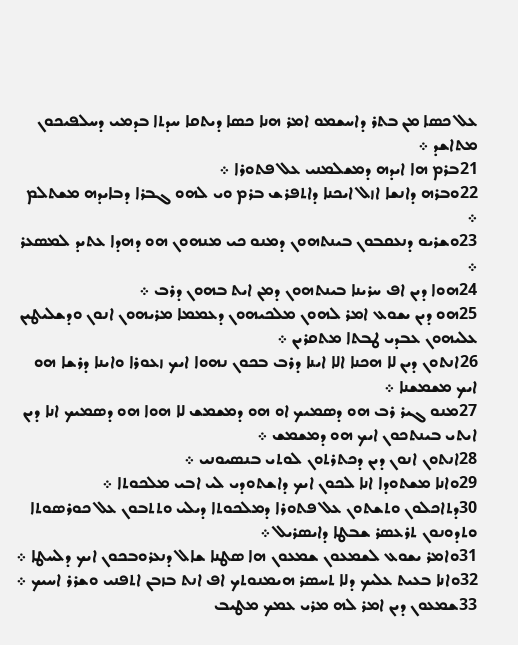ܥܠ ܟܤܐ ܡܢ ܒܬܪ ܕܐܚܫܡܘ ܐܡܪ ܗܢܐ ܟܤܐ ܕܝܬܩܐ ܚܕܬܐ ܒܕܡܝ ܕܚܠܦܝܟܘܢ ܡܬܐܫܕ ܀
21ܒܪܡ ܗܐ ܐܝܕܗ ܕܡܫܠܡܢܝ ܥܠ ܦܬܘܪܐ ܀
22ܘܒܪܗ ܕܐܢܫܐ ܐܙܠ ܐܝܟܢܐ ܕܐܬܦܪܫ ܒܪܡ ܘܝ ܠܗܘ ܓܒܪܐ ܕܒܐܝܕܗ ܡܫܬܠܡ ܀
23ܘܫܪܝܘ ܕܢܥܩܒܘܢ ܒܝܢܬܗܘܢ ܕܡܢܘ ܟܝ ܡܢܗܘܢ ܗܘ ܕܗܕܐ ܥܬܝܕ ܠܡܤܥܪ ܀
24ܗܘܐ ܕܝܢ ܐܦ ܚܪܝܢܐ ܒܝܢܬܗܘܢ ܕܡܢ ܐܝܬ ܒܗܘܢ ܕܪܒ ܀
25ܗܘ ܕܝܢ ܝܫܘܥ ܐܡܪ ܠܗܘܢ ܡܠܟܝܗܘܢ ܕܥܡܡܐ ܡܪܝܗܘܢ ܐܢܘܢ ܘܕܫܠܝܛܝܢ ܥܠܝܗܘܢ ܥܒܕܝ ܛܒܬܐ ܡܬܩܪܝܢ ܀
26ܐܢܬܘܢ ܕܝܢ ܠܐ ܗܟܢܐ ܐܠܐ ܐܝܢܐ ܕܪܒ ܒܟܘܢ ܢܗܘܐ ܐܝܟ ܙܥܘܪܐ ܘܐܝܢܐ ܕܪܫܐ ܗܘ ܐܝܟ ܡܫܡܫܢܐ ܀
27ܡܢܘ ܓܝܪ ܪܒ ܗܘ ܕܤܡܝܟ ܐܘ ܗܘ ܕܡܫܡܫ ܠܐ ܗܘܐ ܗܘ ܕܤܡܝܟ ܐܢܐ ܕܝܢ ܐܝܬܝ ܒܝܢܬܟܘܢ ܐܝܟ ܗܘ ܕܡܫܡܫ ܀
28ܐܢܬܘܢ ܐܢܘܢ ܕܝܢ ܕܟܬܪܬܘܢ ܠܘܬܝ ܒܢܤܝܘܢܝ ܀
29ܘܐܢܐ ܡܫܬܘܕܐ ܐܢܐ ܠܟܘܢ ܐܝܟ ܕܐܫܬܘܕܝ ܠܝ ܐܒܝ ܡܠܟܘܬܐ ܀
30ܕܬܐܟܠܘܢ ܘܬܫܬܘܢ ܥܠ ܦܬܘܪܐ ܕܡܠܟܘܬܐ ܕܝܠܝ ܘܬܬܒܘܢ ܥܠ ܟܘܪܤܘܬܐ ܘܬܕܘܢܘܢ ܬܪܥܤܪ ܫܒܛܐ ܕܐܝܤܪܝܠ ܀
31ܘܐܡܪ ܝܫܘܥ ܠܫܡܥܘܢ ܫܡܥܘܢ ܗܐ ܤܛܢܐ ܫܐܠ ܕܢܥܪܘܒܟܘܢ ܐܝܟ ܕܠܚܛܐ ܀
32ܘܐܢܐ ܒܥܝܬ ܥܠܝܟ ܕܠܐ ܬܚܤܪ ܗܝܡܢܘܬܟ ܐܦ ܐܢܬ ܒܙܒܢ ܐܬܦܢܝ ܘܫܪܪ ܐܚܝܟ ܀
33ܫܡܥܘܢ ܕܝܢ ܐܡܪ ܠܗ ܡܪܝ ܥܡܟ ܡܛܝܒ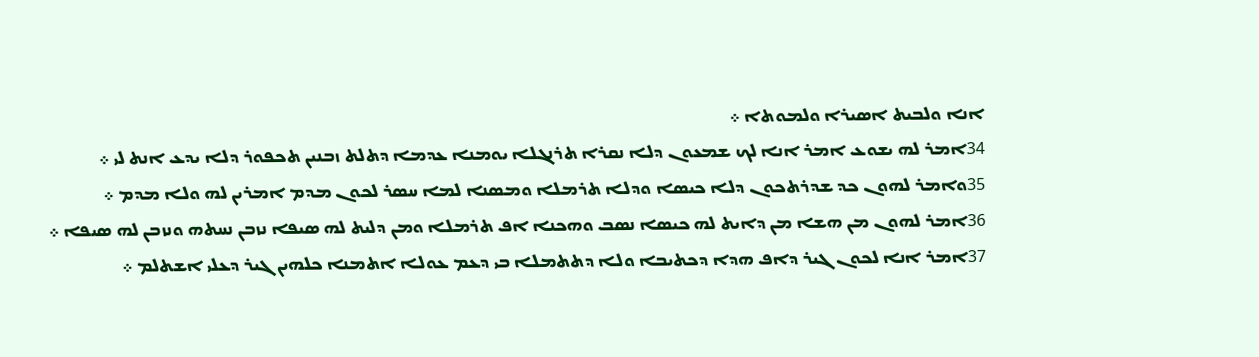ܐܢܐ ܘܠܒܝܬ ܐܤܝܪܐ ܘܠܡܘܬܐ ܀
34ܐܡܪ ܠܗ ܝܫܘܥ ܐܡܪ ܐܢܐ ܠܟ ܫܡܥܘܢ ܕܠܐ ܢܩܪܐ ܬܪܢܓܠܐ ܝܘܡܢܐ ܥܕܡܐ ܕܬܠܬ ܙܒܢܝܢ ܬܟܦܘܪ ܕܠܐ ܝܕܥ ܐܢܬ ܠܝ ܀
35ܘܐܡܪ ܠܗܘܢ ܟܕ ܫܕܪܬܟܘܢ ܕܠܐ ܟܝܤܐ ܘܕܠܐ ܬܪܡܠܐ ܘܡܤܢܐ ܠܡܐ ܚܤܪ ܠܟܘܢ ܡܕܡ ܐܡܪܝܢ ܠܗ ܘܠܐ ܡܕܡ ܀
36ܐܡܪ ܠܗܘܢ ܡܢ ܗܫܐ ܡܢ ܕܐܝܬ ܠܗ ܟܝܤܐ ܢܤܒ ܘܗܟܢܐ ܐܦ ܬܪܡܠܐ ܘܡܢ ܕܠܝܬ ܠܗ ܤܝܦܐ ܢܙܒܢ ܢܚܬܗ ܘܢܙܒܢ ܠܗ ܤܝܦܐ ܀
37ܐܡܪ ܐܢܐ ܠܟܘܢ ܓܝܪ ܕܐܦ ܗܕܐ ܕܟܬܝܒܐ ܘܠܐ ܕܬܬܡܠܐ ܒܝ ܕܥܡ ܥܘܠܐ ܐܬܡܢܐ ܟܠܗܝܢ ܓܝܪ ܕܥܠܝ ܐܫܬܠܡ ܀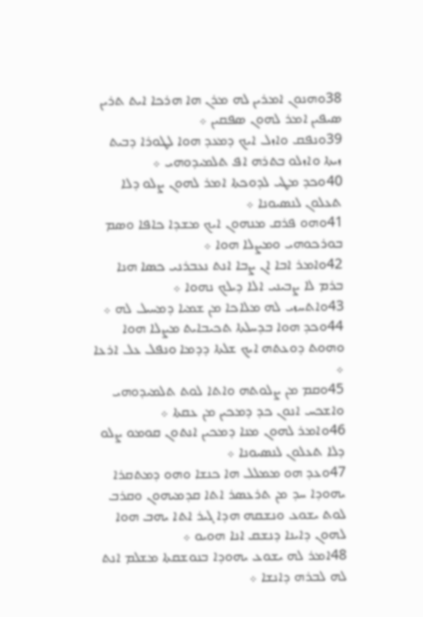38ܘܗܢܘܢ ܐܡܪܝܢ ܠܗ ܡܪܢ ܗܐ ܗܪܟܐ ܐܝܬ ܬܪܝܢ ܤܝܦܝܢ ܐܡܪ ܠܗܘܢ ܤܦܩܝܢ ܀
39ܘܢܦܩ ܘܐܙܠ ܐܝܟ ܕܡܥܕ ܗܘܐ ܠܛܘܪܐ ܕܒܝܬ ܙܝܬܐ ܘܐܙܠܘ ܒܬܪܗ ܐܦ ܬܠܡܝܕܘܗܝ ܀
40ܘܟܕ ܡܛܝ ܠܕܘܟܬܐ ܐܡܪ ܠܗܘܢ ܨܠܘ ܕܠܐ ܬܥܠܘܢ ܠܢܤܝܘܢܐ ܀
41ܘܗܘ ܦܪܩ ܡܢܗܘܢ ܐܝܟ ܡܫܕܐ ܟܐܦܐ ܘܤܡ ܒܘܪܟܘܗܝ ܘܡܨܠܐ ܗܘܐ ܀
42ܘܐܡܪ ܐܒܐ ܐܢ ܨܒܐ ܐܢܬ ܢܥܒܪܢܝ ܟܤܐ ܗܢܐ ܒܪܡ ܠܐ ܨܒܝܢܝ ܐܠܐ ܕܝܠܟ ܢܗܘܐ ܀
43ܘܐܬܚܙܝ ܠܗ ܡܠܐܟܐ ܡܢ ܫܡܝܐ ܕܡܚܝܠ ܠܗ ܀
44ܘܟܕ ܗܘܐ ܒܕܚܠܬܐ ܬܟܝܒܐܝܬ ܡܨܠܐ ܗܘܐ ܘܗܘܬ ܕܘܥܬܗ ܐܝܟ ܫܠܬܐ ܕܕܡܐ ܘܢܦܠ ܥܠ ܐܪܥܐ ܀
45ܘܩܡ ܡܢ ܨܠܘܬܗ ܘܐܬܐ ܠܘܬ ܬܠܡܝܕܘܗܝ ܘܐܫܟܚ ܐܢܘܢ ܟܕ ܕܡܟܝܢ ܡܢ ܥܩܬܐ ܀
46ܘܐܡܪ ܠܗܘܢ ܡܢܐ ܕܡܟܝܢ ܐܢܬܘܢ ܩܘܡܘ ܨܠܘ ܕܠܐ ܬܥܠܘܢ ܠܢܤܝܘܢܐ ܀
47ܘܥܕ ܗܘ ܡܡܠܠ ܗܐ ܟܢܫܐ ܘܗܘ ܕܡܬܩܪܐ ܝܗܘܕܐ ܚܕ ܡܢ ܬܪܥܤܪ ܐܬܐ ܩܕܡܝܗܘܢ ܘܩܪܒ ܠܘܬ ܝܫܘܥ ܘܢܫܩܗ ܗܕܐ ܓܝܪ ܐܬܐ ܝܗܒ ܗܘܐ ܠܗܘܢ ܕܐܝܢܐ ܕܢܫܩ ܐܢܐ ܗܘܝܘ ܀
48ܐܡܪ ܠܗ ܝܫܘܥ ܝܗܘܕܐ ܒܢܘܫܩܬܐ ܡܫܠܡ ܐܢܬ ܠܗ ܠܒܪܗ ܕܐܢܫܐ ܀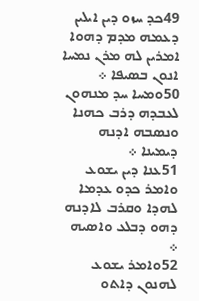49ܟܕ ܚܙܘ ܕܝܢ ܐܝܠܝܢ ܕܥܡܗ ܡܕܡ ܕܗܘܐ ܐܡܪܝܢ ܠܗ ܡܪܢ ܢܡܚܐ ܐܢܘܢ ܒܤܝܦܐ ܀
50ܘܡܚܐ ܚܕ ܡܢܗܘܢ ܠܥܒܕܗ ܕܪܒ ܟܗܢܐ ܘܢܤܒܗ ܐܕܢܗ ܕܝܡܝܢܐ ܀
51ܥܢܐ ܕܝܢ ܝܫܘܥ ܘܐܡܪ ܟܕܘ ܥܕܡܐ ܠܗܕܐ ܘܩܪܒ ܠܐܕܢܗ ܕܗܘ ܕܒܠܥ ܘܐܤܝܗ ܀
52ܘܐܡܪ ܝܫܘܥ ܠܗܢܘܢ ܕܐܬܘ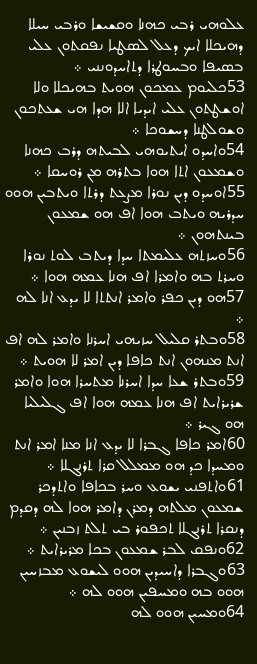ܥܠܘܗܝ ܪܒܝ ܟܗܢܐ ܘܩܫܝܫܐ ܘܪܒܝ ܚܝܠܐ ܕܗܝܟܠܐ ܐܝܟ ܕܥܠ ܠܤܛܝܐ ܢܦܩܬܘܢ ܥܠܝ ܒܤܝܦܐ ܘܒܚܘܛܪܐ ܕܬܐܚܕܘܢܢܝ ܀
53ܟܠܝܘܡ ܥܡܟܘܢ ܗܘܝܬ ܒܗܝܟܠܐ ܘܠܐ ܐܘܫܛܬܘܢ ܥܠܝ ܐܝܕܝܐ ܐܠܐ ܗܕܐ ܗܝ ܫܥܬܟܘܢ ܘܫܘܠܛܢܐ ܕܚܫܘܟܐ ܀
54ܘܐܚܕܘ ܐܝܬܝܘܗܝ ܠܒܝܬܗ ܕܪܒ ܟܗܢܐ ܘܫܡܥܘܢ ܐܬܐ ܗܘܐ ܒܬܪܗ ܡܢ ܪܘܚܩܐ ܀
55ܐܘܚܕܘ ܕܝܢ ܢܘܪܐ ܡܨܥܬ ܕܪܬܐ ܘܝܬܒܝܢ ܗܘܘ ܚܕܪܝܗ ܘܝܬܒ ܗܘܐ ܐܦ ܗܘ ܫܡܥܘܢ ܒܝܢܬܗܘܢ ܀
56ܘܚܙܬܗ ܥܠܝܡܬܐ ܚܕܐ ܕܝܬܒ ܠܘܬ ܢܘܪܐ ܘܚܪܬ ܒܗ ܘܐܡܪܐ ܐܦ ܗܢܐ ܥܡܗ ܗܘܐ ܀
57ܗܘ ܕܝܢ ܟܦܪ ܘܐܡܪ ܐܢܬܬܐ ܠܐ ܝܕܥ ܐܢܐ ܠܗ ܀
58ܘܒܬܪ ܩܠܝܠ ܚܙܝܗܝ ܐܚܪܢܐ ܘܐܡܪ ܠܗ ܐܦ ܐܢܬ ܡܢܗܘܢ ܐܢܬ ܟܐܦܐ ܕܝܢ ܐܡܪ ܠܐ ܗܘܝܬ ܀
59ܘܒܬܪ ܫܥܐ ܚܕܐ ܐܚܪܢܐ ܡܬܚܪܐ ܗܘܐ ܘܐܡܪ ܫܪܝܪܐܝܬ ܐܦ ܗܢܐ ܥܡܗ ܗܘܐ ܐܦ ܓܠܝܠܝܐ ܗܘ ܓܝܪ ܀
60ܐܡܪ ܟܐܦܐ ܓܒܪܐ ܠܐ ܝܕܥ ܐܢܐ ܡܢܐ ܐܡܪ ܐܢܬ ܘܡܚܕܐ ܟܕ ܗܘ ܡܡܠܠ ܩܪܐ ܬܪܢܓܠܐ ܀
61ܘܐܬܦܢܝ ܝܫܘܥ ܘܚܪ ܒܟܐܦܐ ܘܐܬܕܟܪ ܫܡܥܘܢ ܡܠܬܗ ܕܡܪܢ ܕܐܡܪ ܗܘܐ ܠܗ ܕܩܕܡ ܕܢܩܪܐ ܬܪܢܓܠܐ ܬܟܦܘܪ ܒܝ ܬܠܬ ܙܒܢܝܢ ܀
62ܘܢܦܩ ܠܒܪ ܫܡܥܘܢ ܒܟܐ ܡܪܝܪܐܝܬ ܀
63ܘܓܒܪܐ ܕܐܚܝܕܝܢ ܗܘܘ ܠܝܫܘܥ ܡܒܙܚܝܢ ܗܘܘ ܒܗ ܘܡܚܦܝܢ ܗܘܘ ܠܗ ܀
64ܘܡܚܝܢ ܗܘܘ ܠܗ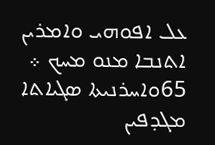ܥܠ ܐܦܘܗܝ ܘܐܡܪܝܢ ܐܬܢܒܐ ܡܢܘ ܡܚܟ ܀
65ܘܐܚܪܢܝܬܐ ܤܓܝܐܬܐ ܡܓܕܦܝܢ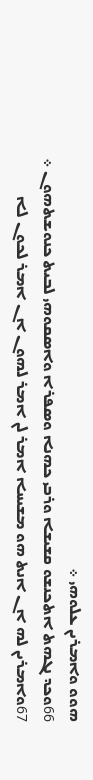ܗܘܘ ܘܐܡܪܝܢ ܥܠܘܗܝ ܀
66ܘܟܕ ܢܓܗܬ ܐܬܟܢܫܘ ܩܫܝܫܐ ܘܪܒܝ ܟܗܢܐ ܘܤܦܪܐ ܘܐܤܩܘܗܝ ܠܒܝܬ ܟܢܘܫܬܗܘܢ ܀
67ܘܐܡܪܝܢ ܠܗ ܐܢ ܐܢܬ ܗܘ ܡܫܝܚܐ ܐܡܪ ܠܢ ܐܡܪ ܠܗܘܢ ܐܢ ܐܡܪ ܠܟܘܢ ܠܐ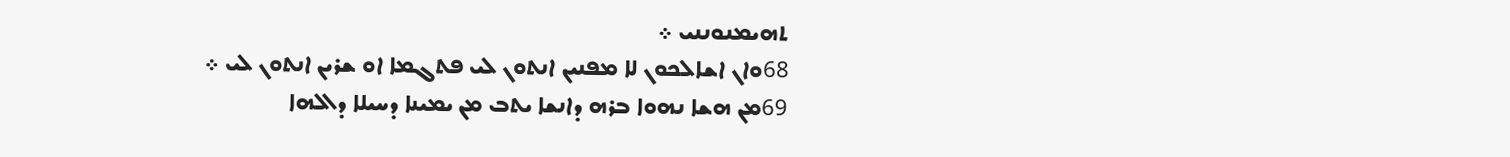ܬܗܝܡܢܘܢܢܝ ܀
68ܘܐܢ ܐܫܐܠܟܘܢ ܠܐ ܡܦܢܝܢ ܐܢܬܘܢ ܠܝ ܦܬܓܡܐ ܐܘ ܫܪܝܢ ܐܢܬܘܢ ܠܝ ܀
69ܡܢ ܗܫܐ ܢܗܘܐ ܒܪܗ ܕܐܢܫܐ ܝܬܒ ܡܢ ܝܡܝܢܐ ܕܚܝܠܐ ܕܐܠܗܐ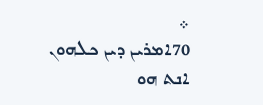܀
70ܐܡܪܝܢ ܕܝܢ ܟܠܗܘܢ ܐܢܬ ܗܘ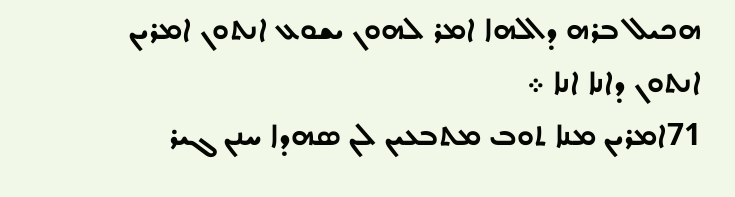ܗܟܝܠ ܒܪܗ ܕܐܠܗܐ ܐܡܪ ܠܗܘܢ ܝܫܘܥ ܐܢܬܘܢ ܐܡܪܝܢ ܐܢܬܘܢ ܕܐܢܐ ܐܢܐ ܀
71ܐܡܪܝܢ ܡܢܐ ܬܘܒ ܡܬܒܥܝܢ ܠܢ ܤܗܕܐ ܚܢܢ ܓܝܪ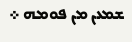ܫܡܥܢ ܡܢ ܦܘܡܗ ܀